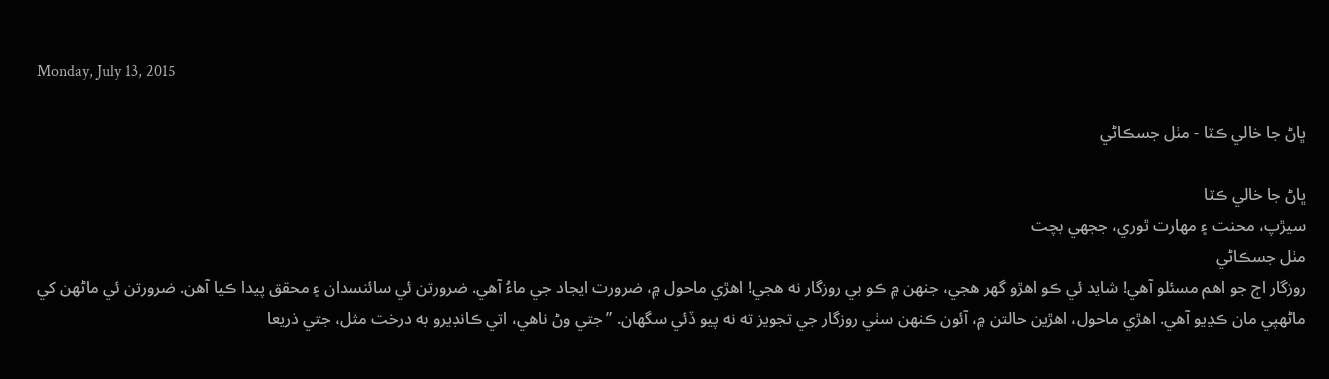Monday, July 13, 2015

ڀاڻ جا خالي ڪٽا - مٺل جسڪاڻي

ڀاڻ جا خالي ڪٽا
سيڙپ، محنت ۽ مهارت ٿوري، ججهي بچت
مٺل جسڪاڻي
روزگار اڄ جو اهم مسئلو آهي! شايد ئي ڪو اهڙو گهر هجي، جنهن ۾ ڪو بي روزگار نه هجي! اهڙي ماحول ۾، ضرورت ايجاد جي ماءُ آهي. ضرورتن ئي سائنسدان ۽ محقق پيدا ڪيا آهن. ضرورتن ئي ماڻهن کي ماڻهپي مان ڪڍيو آهي. اهڙي ماحول، اهڙين حالتن ۾، آئون ڪنهن سٺي روزگار جي تجويز ته نه پيو ڏئي سگهان. ”جتي وڻ ناهي، اتي ڪانڊيرو به درخت مثل، جتي ذريعا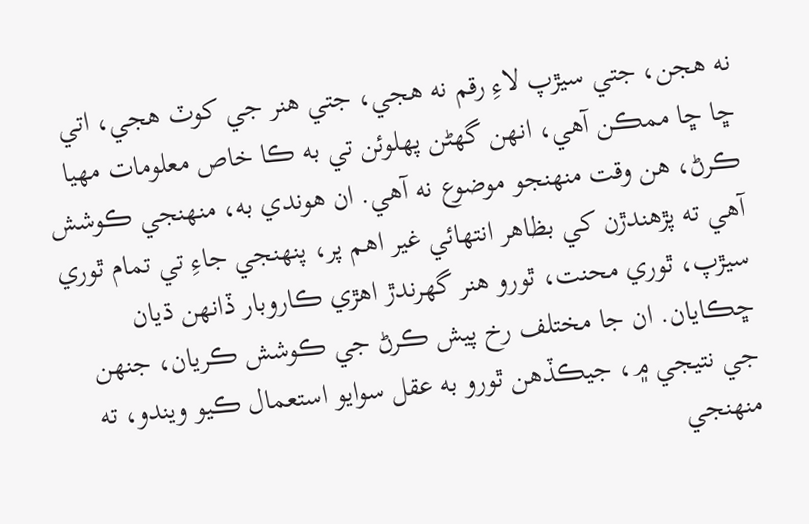نه هجن، جتي سيڙپ لاءِ رقم نه هجي، جتي هنر جي کوٽ هجي، اتي ڇا ڇا ممڪن آهي، انهن گهڻن پهلوئن تي به ڪا خاص معلومات مهيا ڪرڻ، هن وقت منهنجو موضوع نه آهي. ان هوندي به، منهنجي ڪوشش آهي ته پڙهندڙن کي بظاهر انتهائي غير اهم پر، پنهنجي جاءِ تي تمام ٿوري سيڙپ، ٿوري محنت، ٿورو هنر گهرندڙ اهڙي ڪاروبار ڏانهن ڌيان ڇڪايان. ان جا مختلف رخ پيش ڪرڻ جي ڪوشش ڪريان، جنهن جي نتيجي ۾، جيڪڏهن ٿورو به عقل سوايو استعمال ڪيو ويندو، ته منهنجي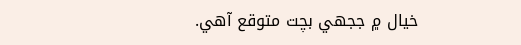خيال ۾ ججهي بچت متوقع آهي.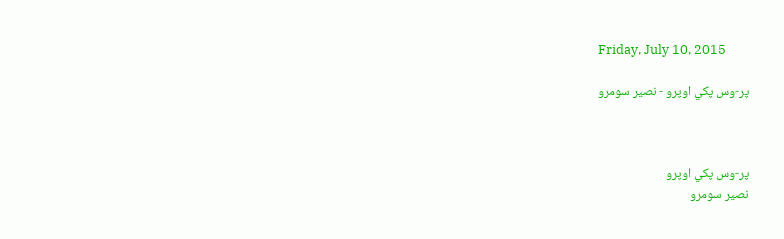Friday, July 10, 2015

پر-وس پکي اوپرو - نصير سومرو



پر-وس پکي اوپرو
نصير سومرو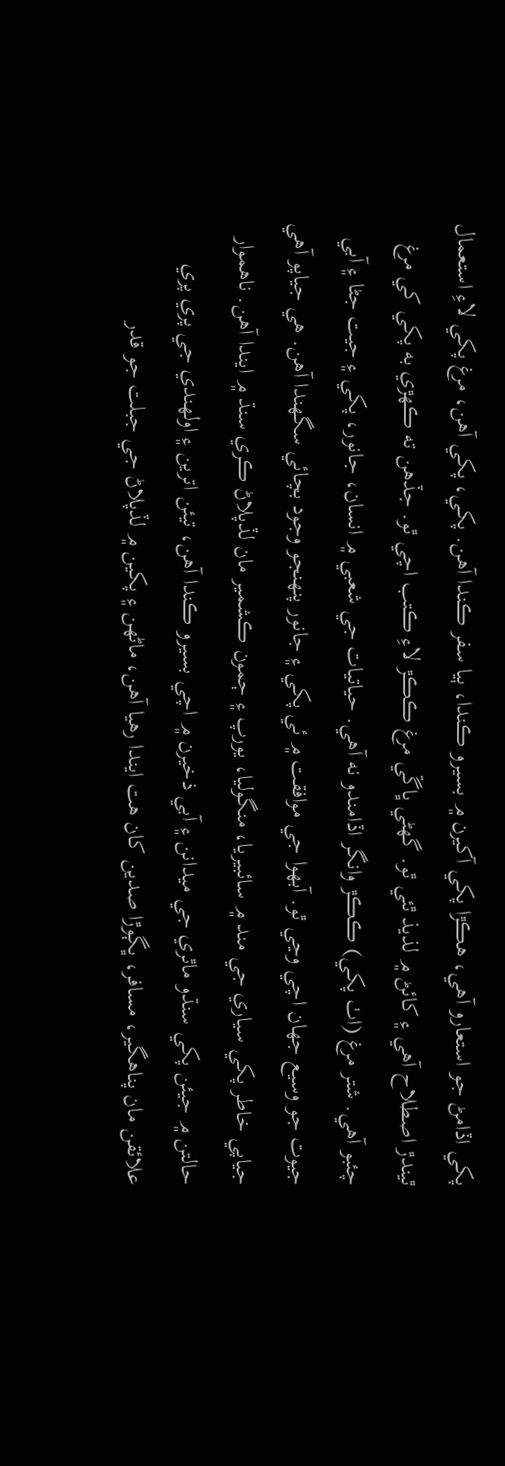پکي اڏامڻ جو استعارو آهي، هڪڙا پکي آکيرن ۾ بسيرو ڪندا، ٻيا سفر ڪندا آهن. پکي، پکي آهن، مرغ پکي لاءِ استعمال ٿيندڙ اصطلاح آهي ۽ کائڻ ۾ لذيذ ٿئي ٿو. گهڻي ڀاڱي مرغ ڪڪڙ لاءِ ڪتب اچي ٿو. جڏهن ته ڪهڙي به پکي کي مرغ چئبو آهي. شتر مرغ (اٺ پکي) ڪڪڙ وانگر اڏامندو نه آهي. حياتيات جي شعبي ۾ انسان، جانور، پکي ۽ جيت جڻا ۽ آبي جيوت جو وسيع جهان اچي وڃي ٿو. آبهوا جي موافقت ۾ ئي پکي ۽ جانور پنهنجو وجود بچائي سگهندا آهن. هي جياپو آهي جياپي خاطر پکي سياري جي مند ۾ سائبيريا، منگوليا، يورپ ۽ ڄمون ڪشمير مان لڏپلاڻ ڪري سنڌ ۾ ايندا آهن. ناهموار حالتن ۾ جيئن پکي سنڌو ماٿري جي ميدانن ۽ آبي ذخيرن ۾ اچي بسيرو ڪندا آهن، تيئن اترين ۽ اولهندي جي پري پري علائقن مان پناهگير، مسافر، ڀڳوڙا صدين کان هت ايندا رهيا آهن، ماڻهن ۽ پکين ۾ لڏپلاڻ جي جبلت جو قدر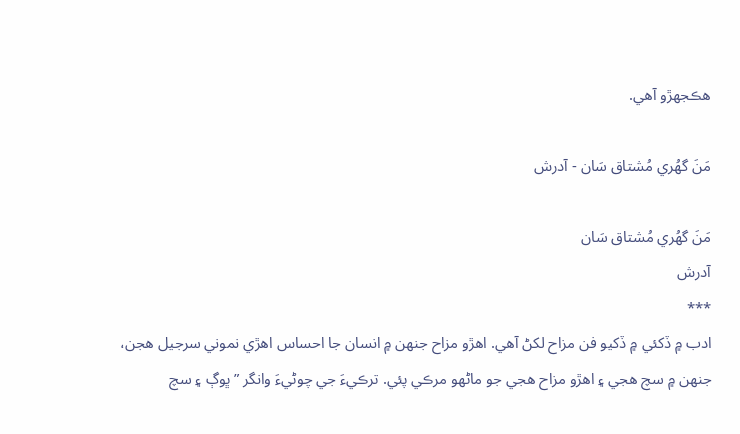هڪجهڙو آهي.

مَنَ گهُري مُشتاق سَان - آدرش

مَنَ گهُري مُشتاق سَان
آدرش
***
ادب ۾ ڏکئي ۾ ڏکيو فن مزاح لکڻ آهي. اهڙو مزاح جنهن ۾ انسان جا احساس اهڙي نموني سرجيل هجن، جنهن ۾ سچ هجي ۽ اهڙو مزاح هجي جو ماڻهو مرڪي پئي. ترڪيءَ جي چوڻيءَ وانگر ”ڀوڳ ۽ سچ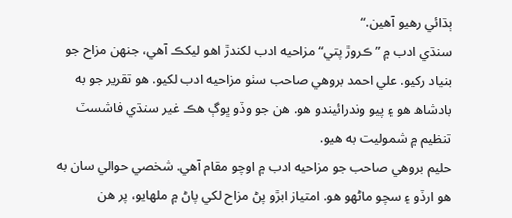ٻڌائي رهيو آهين.“
سنڌي ادب ۾ ”ڪروڙ پتي“ مزاحيه ادب لکندڙ اهو ليکڪ آهي، جنهن مزاح جو بنياد رکيو. علي احمد بروهي صاحب سٺو مزاحيه ادب لکيو. هو تقرير جو به بادشاھ هو ۽ پيو وندرائيندو هو. هن جو وڏو ڀوڳ هڪ غير سنڌي فاشسٽ تنظيم ۾ شموليت به هيو.
حليم بروهي صاحب جو مزاحيه ادب ۾ اوچو مقام آهي. شخصي حوالي سان به هو ارڏو ۽ سچو ماڻهو هو. امتياز ابڙو پڻ مزاح لکي پاڻ ۾ ملهايو، پر هن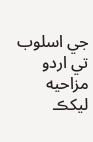جي اسلوب تي اردو مزاحيه ليکڪ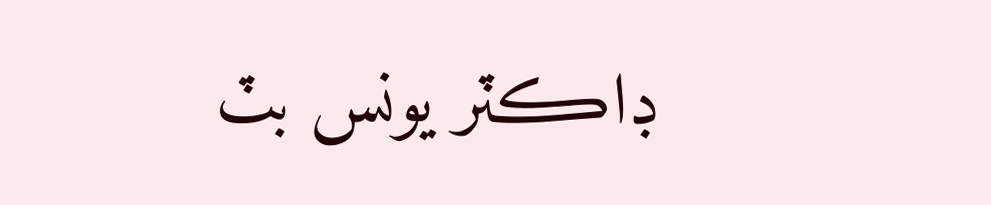ڊاڪٽر يونس بٽ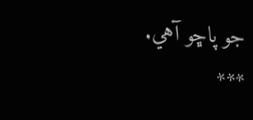جو پاڇو آهي.
***